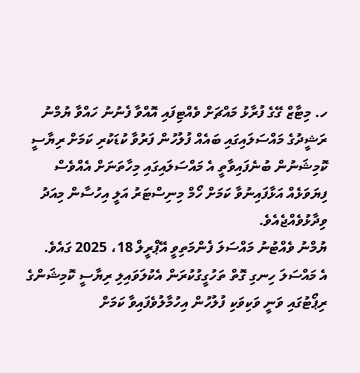ހ. މިޓާޒް ގޭގެ ފުރާޅު މައްޗަށް ވެއްޓިފައި އޮއްވާ ފެނުނު ހައްވާ ޔުމްނު ރަޝީދުގެ މައްސަލައިގައި ބައެއް ފުލުހުން ފަރުވާ ކުޑަކުރި ކަމަށް ރިޔާސީ ކޮމިޝަނުން ބުނެފައިވާތީ އެ މައްސަލައިގައި މިހާތަނަށް އެއްވެސް ފިޔަވަޅެއް އަޅާފައިނުވާ ކަމަށް ހޯމް މިނިސްޓަރު އަލީ އިހުސާން މިއަދު ވިދާޅުވެއްޖެއެވެ.
ޔުމްނު ވެއްޓުނު މައްސަލަ ފެންމަތިވީ އޭޕްރީލް 18، 2025 ގައެވެ.
އެ މައްސަލަ ހިނގި ގޮތް ތަހުގީގުކުރަން އެކުލަވައިލި ރިޔާސީ ކޮމިޝަންގެ ރިޕޯޓުގައި ވަނީ ވަކިވަކި ފުލުހުން އިހުމާލުވެފައިވާ ކަމަށް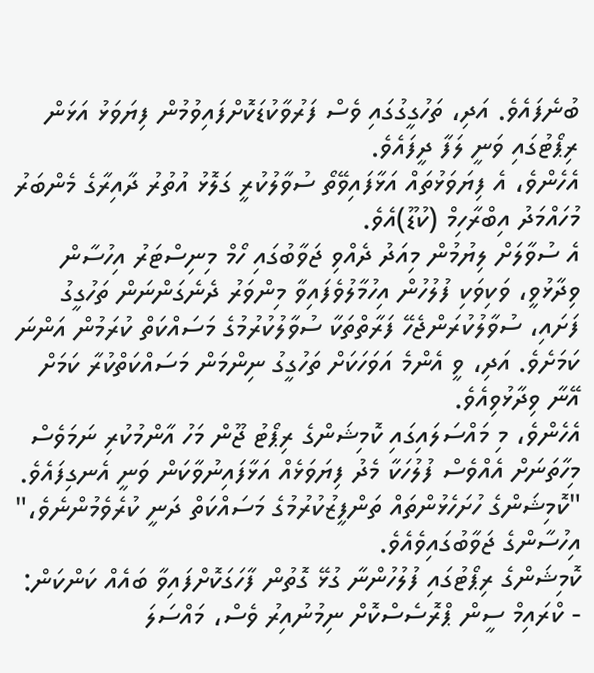ބުނެފައެވެ. އަދި، ތަހުގީގުގައި ވެސް ފަރުވާކުޑަކޮށްފައިވުމުން ފިޔަވަޅު އަޅަން ރިޕޯޓުގައި ވަނީ ލަފާ ދީފައެވެ.
އެހެންވެ، އެ ފިޔަވަޅުތައް އަޅާފައިވޭތޯ ސުވާލުކުރީ ގަލޮޅު އުތުރު ދާއިރާގެ މެންބަރު މުހައްމަދު އިބްރާހިމް (ކުޑޫ)އެވެ.
އެ ސުވާލަށް ލިޔުމުން މިއަދު ދެއްވި ޖަވާބުގައި ހޯމް މިނިސްޓަރު އިހުސާން ވިދާޅުވީ، ވަކިވަކި ފުލުހުން އިހުމާލުވެފައިވާ މިންވަރު ދެނެގަންނަން ތަހުގީގު ފަށައި، ސުވާލުކުރަންޖެހޭ ފަރާތްތަކާ ސުވާލުކުރުމުގެ މަސައްކަތް ކުރަމުން އަންނަ ކަމަށެވެ. އަދި، ވީ އެންމެ އަވަހަކަށް ތަހުގީގު ނިންމަން މަސައްކަތްކުރާ ކަމަށް އޭނާ ވިދާޅުވިއެވެ.
އެހެންވެ، މި މައްސަލައިގައި ކޮމިޝަންގެ ރިޕޯޓު ޖޫން މަހު އާންމުކުރި ނަމަވެސް މިހާތަނަށް އެއްވެސް ފުލުހަކާ މެދު ފިޔަވަޅެއް އަޅާފައިނުވާކަން ވަނީ އެނގިފައެވެ.
"ކޮމިޝަންގެ ހުށަހެޅުންތައް ތަންފީޒުކުރުމުގެ މަސައްކަތް ދަނީ ކުރެވެމުންނެވެ،" އިހުސާންގެ ޖަވާބުގައިވެއެވެ.
ކޮމިޝަންގެ ރިޕޯޓުގައި ފުލުހުންނާ ގުޅޭ ގޮތުން ފާހަގަކޮށްފައިވާ ބައެއް ކަންކަން:
- ކްރައިމް ސީން ޕްރޮސެސްކޮށް ނިމުނުއިރު ވެސް، މައްސަލަ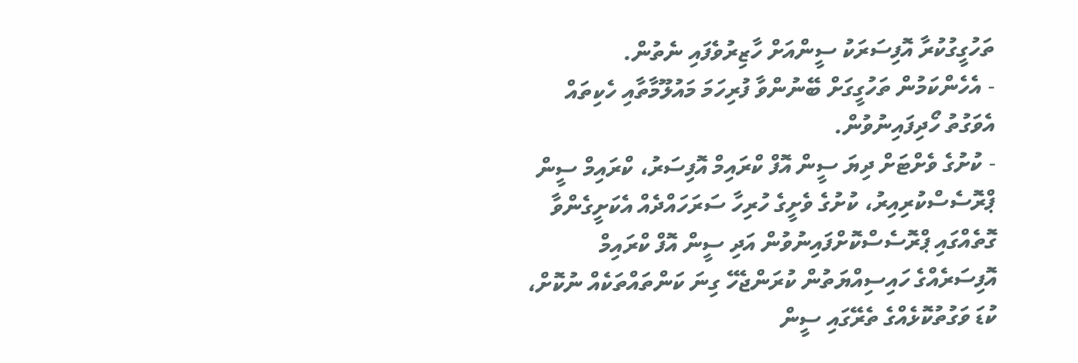ތަހުގީގުކުރާ އޮފިސަރަކު ސީންއަށް ހާޒިރުވެފައި ނެތުން.
- އެހެންކަމުން ތަހުގީގަށް ބޭނުންވާ ފުރިހަމަ މައުލޫމާތާއި ހެކިތައް އެވަގުތު ހޯދިފައިނުވުން.
- ކުށުގެ ވެށްޓަށް ދިޔަ ސީން އޮފް ކްރައިމް އޮފިސަރު، ކްރައިމް ސީން ޕްރޮސެސްކުރިއިރު، ކުށުގެ ވެށީގެ ހުރިހާ ސަރަހައްދެއް އެކަށީގެންވާ ގޮތެއްގައި ޕްރޮސެސްކޮށްފައިނުވުން އަދި ސީން އޮފް ކްރައިމް އޮފިސަރެއްގެ ހައިސިއްޔަތުން ކުރަންޖެހޭ ގިނަ ކަންތައްތަކެއް ނުކޮށް، ކުޑަ ވަގުތުކޮޅެއްގެ ތެރޭގައި ސީން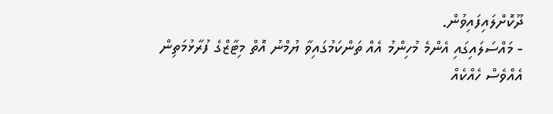ދޫކޮށްލައިފައިވުން.
- މައްސަލައިގައި އެންމެ މުހިންމު އެއް ތަންކަމުގައިވާ ޔުމްނު އޮތް މިޓާޒްގެ ފުރާޅުމަތިން އެއްވެސް ހެއްކެއް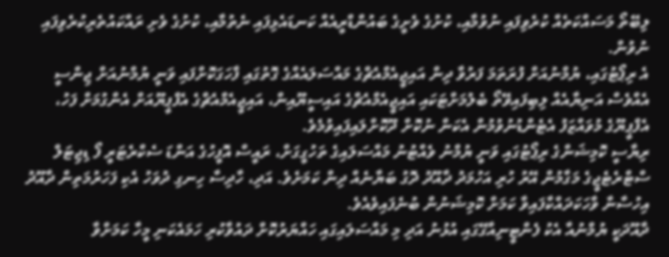ލިބޭތޯ މަސައްކަތެއް ކުރެވިފައި ނުވުމާއި، ކުށުގެ ވެށީގެ ބައުންޑްރީއެއް ކަނޑައެޅިފައި ނެތުމާއި، ކުށުގެ ވެށި ރައްކައުތެރިކުރެވިފައި ނުވުން.
އެ ރިޕޯޓުގައި، ޔުމްނުއަށް ފުރަތަމަ ފަރުވާ ދިން އައިޖީއެމްއެޗްގެ މައްސަލައެއްގެ ގޮތުގައި ފާހަގަކޮށްފައި ވަނީ ޔުމްނުއަށް ޖިންސީ އެއްވެސް އަނިޔާއެއް ލިބިފައިވޭތޯ ބެލުމަށްޓަކައި އައިޖީއެމްއެޗްގެ އައިސީޔޫއިން، އައިޖީއެމްއެޗްގެ އެފްޕީޔޫއަށް އެންގުމަށް ފަހު، އެފްޕީޔޫގެ މުވައްޒަފު އެޓެންޑުނުވުމުން އެކަން ނުކޮށް ދޫކޮށްލައިފައިވުމެވެ.
ރިޔާސީ ކޮމިޝަންގެ ރިޕޯޓުގައި ވަނީ ޔުމްނު ވެއްޓުނު މައްސަލައިގެ ތަހުގީގަށް، ރައީސް އޮފީހުގެ އަންޑަ ސެކްރެޓަރީ ފޯ ޑިޖިޓަލް ސްޓްރެޓެޖީގެ މަގާމުން އޭރު ހުރި އަހުމަދު ދާއޫދު ދޮގު ބަޔާނެއް ދިން ކަމަށެވެ. އަދި، ހާދިސާ ހިނގި ދުވަހު އެކި ފަހަރުމަތިން ދާއޫދު އިހުސާނާ ވާހަކަދައްކާފައިވާ ކަމަށް ކޮމިޝަނުން ބުނެފައިވެއެވެ.
ދާއޫދަކީ ޔުމްނުއާ އެކު ފެންޓީނިއާގޭގައި އުޅުނު އަދި މި މައްސަލައިގައި ހައްޔަރުކޮށް ދައުވާކުރި ހަމައެކަނި މީހާ ކަމަށްވާ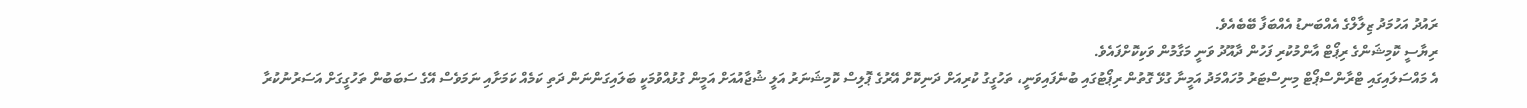ރައުދު އަހުމަދު ޒިލާލްގެ އެއްބަނޑު އެއްބަފާ ބޭބެއެވެ.
ރިޔާސީ ކޮމިޝަންގެ ރިޕޯޓް އާންމުކުރި ފަހުން ދާއޫދު ވަނީ މަގާމުން ވަކިކޮށްފައެވެ.
އެ މައްސަލައިގައި ޓްރާންސްޕޯޓް މިނިސްޓަރު މުހައްމަދު އަމީނާ ގުޅޭ ގޮތުން ރިޕޯޓުގައި ބުނެފައިވަނީ، ތަހުގީގު ކުރިއަށް ދަނިކޮށް އޭރުގެ ޕޮލިސް ކޮމިޝަނަރު އަލީ ޝުޖާއުއަށް އަމީން ގުޅުއްވުމަކީ ބަލައިގަންނަން ދަތި ކަމެއް ކަމަށާއި ނަމަވެސް އޭގެ ސަބަބުން ތަހުގީގަށް އަސަރުނުކުރާ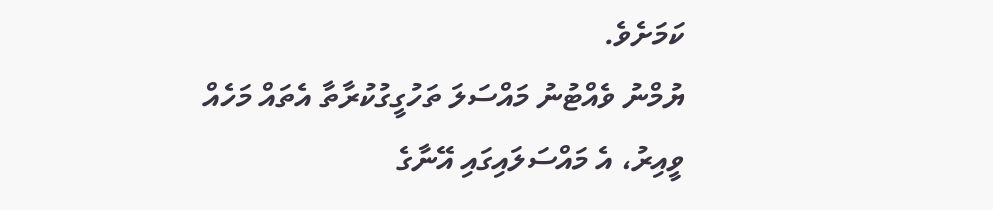ކަމަށެވެ.
ޔުމްނު ވެއްޓުނު މައްސަލަ ތަހުގީގުކުރާތާ އެތައް މަހެއް ވީއިރު، އެ މައްސަލައިގައި އޭނާގެ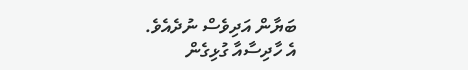ބަޔާން އަދިވެސް ނުދެއެވެ.
އެ ހާދިސާއާ ގުޅިގެން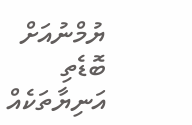ޔުމްނުއަށް ބޮޑެތި އަނިޔާތަކެއް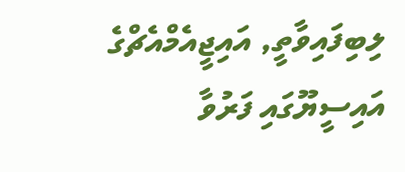ލިބިފައިވާތީ, އައިޖީއެމްއެޗްގެ އައިސީޔޫގައި ފަރުވާ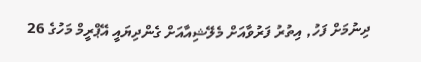ދިނުމަށް ފަހު, އިތުރު ފަރުވާއަށް މެލޭޝިއާއަށް ގެންދިޔައީ އޭޕްރީމް މަހުގެ 26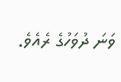ވަނަ ދުވަހުގެ ރެއެވެ.